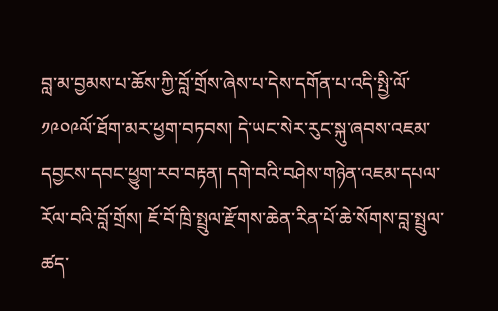བླ་མ་བྱམས་པ་ཆོས་ཀྱི་བློ་གྲོས་ཞེས་པ་དེས་དགོན་པ་འདི་སྤྱི་ལོ་༡༩༠༩ལོ་ཐོག་མར་ཕྱག་བཏབས། དེ་ཡང་སེར་རུང་སྐུ་ཞབས་འཇམ་དབྱངས་དབང་ཕྱུག་རབ་བརྟན། དགེ་བའི་བཤེས་གཉེན་འཇམ་དཔལ་རོལ་བའི་བློ་གྲོས། ཇོ་བོ་ཁྲི་སྤྲུལ་རྫོགས་ཆེན་རིན་པོ་ཆེ་སོགས་བླ་སྤྲུལ་ཚད་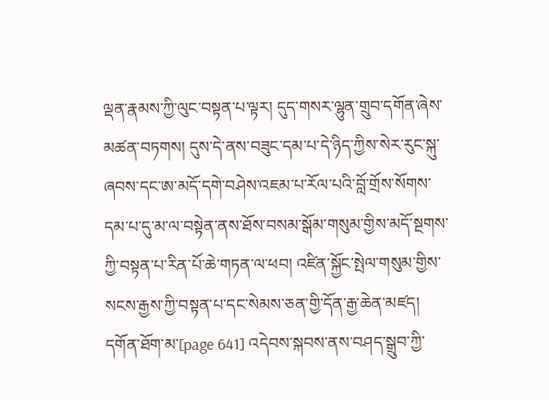ལྡན་རྣམས་ཀྱི་ལུང་བསྟན་པ་ལྟར། དུད་གསར་ལྷུན་གྲུབ་དགོན་ཞེས་མཚན་བཏགས། དུས་དེ་ནས་བཟུང་དམ་པ་དེ་ཉིད་ཀྱིས་སེར་རུང་སྐུ་ཞབས་དང་ཨ་མདོ་དགེ་བཤེས་འཇམ་པ་རོལ་པའི་བློ་གྲོས་སོགས་དམ་པ་དུ་མ་ལ་བསྟེན་ནས་ཐོས་བསམ་སྒོམ་གསུམ་གྱིས་མདོ་སྔགས་ཀྱི་བསྟན་པ་རིན་པོ་ཆེ་གཏན་ལ་ཕབ། འཛིན་སྐྱོང་སྤེལ་གསུམ་གྱིས་སངས་རྒྱས་ཀྱི་བསྟན་པ་དང་སེམས་ཅན་གྱི་དོན་རྒྱ་ཆེན་མཛད། དགོན་ཐོག་མ་[page 641] འདེབས་སྐབས་ནས་བཤད་སྒྲུབ་ཀྱི་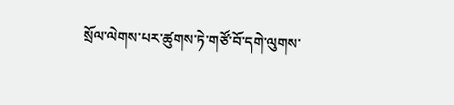སྲོལ་ལེགས་པར་ཚུགས་ཏེ་གཙོ་བོ་དགེ་ལུགས་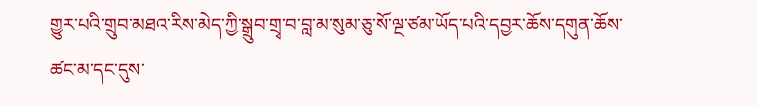གྱུར་པའི་གྲུབ་མཐའ་རིས་མེད་ཀྱི་སྒྲུབ་གྲྭ་བ་བླ་མ་སུམ་ཅུ་སོ་ལྔ་ཙམ་ཡོད་པའི་དབྱར་ཆོས་དགུན་ཆོས་ཚང་མ་དང་དུས་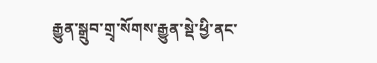རྒྱུན་སྒྲུབ་གྲྭ་སོགས་རྒྱུན་སྡེ་ཕྱི་ནང་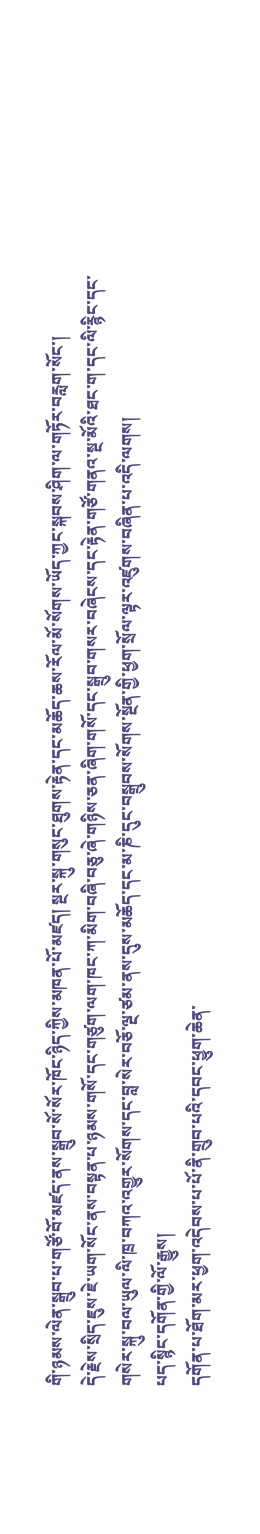གི་ཉམས་ལེན་སྒྲུབ་པ་གཙོ་བོ་མཛད་ནས་སྒྲུབ་སོ་སོར་ཁོང་ཉིད་ཀྱིས་མཁན་པོ་མཛད། སྔར་སྐུ་གསུང་ཐུགས་རྟེན་དང་མཆོད་ཆས་རོལ་མོ་སོགས་ཡོད་ཀྱང་སྐབས་ཤིག་ལ་གཏོར་བརླག་སོང་།
དེ་རྗེས་སྲིད་ཇུས་ཇེ་ཡག་སོང་ནས་བསྟན་པ་ཉམས་གསོ་དང་གཙུག་ལག་ཁང་ཀ་མིག་བཞི་བཅུ་ཞེ་གཉིས་ཅན་ཞིག་གསོ་དང་སྒྲུབ་གསར་བཞེངས་དང་རྟེན་གཙོ་གནའ་སྔ་མོའི་ཐང་ག་དང་ལི་རྙིང་དང་གསེར་སྐུ་བལ་ཡུལ་ལི་ཁྲ་བཀའ་འགྱུར་སོགས་དང་བླ་སེར་བཅོ་ལྔ་ཙམ་ནས་དུས་མཆོད་དང་མ་ཎི་དུང་བསྒྲུབས་སོགས་སྔོན་གྱི་ཕྱག་སྲོལ་ལྟར་འཛུགས་བཞིན་པ་འདི་ལགས།
པད་སྙིང་དགོན་གྱི་ལོ་རྒྱུས།
དགོན་པ་ཐོག་མར་ཕྱག་འདེབས་པ་པོ་ནི་གྲུབ་པའི་དབང་ཕྱུག་ཆེན་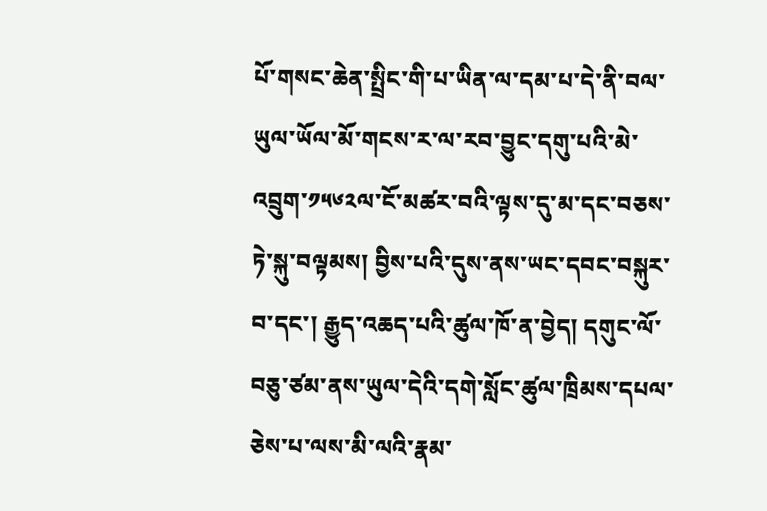པོ་གསང་ཆེན་སྤྲིང་གི་པ་ཡིན་ལ་དམ་པ་དེ་ནི་བལ་ཡུལ་ཡོལ་མོ་གངས་ར་ལ་རབ་བྱུང་དགུ་པའི་མེ་འབྲུག་༡༥༦༢ལ་ངོ་མཚར་བའི་ལྟས་དུ་མ་དང་བཅས་ཏེ་སྐུ་བལྟམས། བྱིས་པའི་དུས་ནས་ཡང་དབང་བསྐུར་བ་དང་། རྒྱུད་འཆད་པའི་ཚུལ་ཁོ་ན་བྱེད། དགུང་ལོ་བཅུ་ཙམ་ནས་ཡུལ་དེའི་དགེ་སློང་ཚུལ་ཁྲིམས་དཔལ་ཅེས་པ་ལས་མི་ལའི་རྣམ་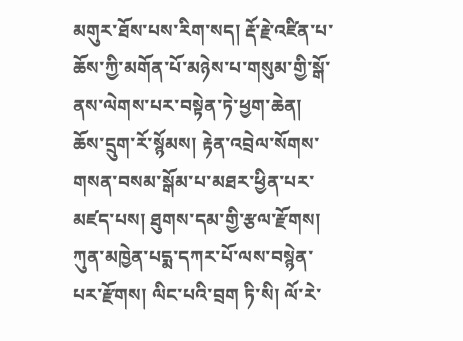མགུར་ཐོས་པས་རིག་སད། རྡོ་རྗེ་འཛིན་པ་ཆོས་ཀྱི་མགོན་པོ་མཉེས་པ་གསུམ་གྱི་སྒོ་ནས་ལེགས་པར་བསྟེན་ཏེ་ཕྱག་ཆེན། ཆོས་དྲུག་རོ་སྙོམས། རྟེན་འབྲེལ་སོགས་གསན་བསམ་སྒོམ་པ་མཐར་ཕྱིན་པར་མཛད་པས། ཐུགས་དམ་གྱི་རྩལ་རྫོགས། ཀུན་མཁྱེན་པདྨ་དཀར་པོ་ལས་བསྙེན་པར་རྫོགས། ལིང་པའི་བྲག ཏི་སི། ལོ་རེ་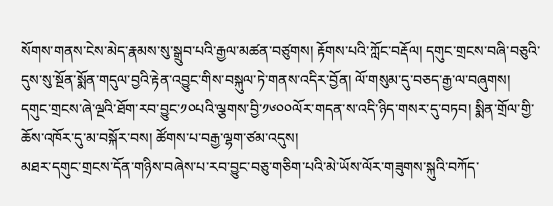སོགས་གནས་ངེས་མེད་རྣམས་སུ་སྒྲུབ་པའི་རྒྱལ་མཚན་བཙུགས། རྟོགས་པའི་ཀློང་བརྡོལ། དགུང་གྲངས་བཞི་བཅུའི་དུས་སུ་སྔོན་སྨོན་གདུལ་བྱའི་རྟེན་འབྱུང་གིས་བསྐུལ་ཏེ་གནས་འདིར་བྱོན། ལོ་གསུམ་དུ་བཅད་རྒྱ་ལ་བཞུགས། དགུང་གྲངས་ཞེ་ལྔའི་ཐོག་རབ་བྱུང་༡༠པའི་ལྕགས་བྱི་༡༦༠༠ལོར་གདན་ས་འདི་ཉིད་གསར་དུ་བཏབ། སྨིན་གྲོལ་གྱི་ཆོས་འཁོར་དུ་མ་བསྐོར་བས། ཚོགས་པ་བརྒྱ་ལྷག་ཙམ་འདུས།
མཐར་དགུང་གྲངས་དོན་གཉིས་བཞེས་པ་རབ་བྱུང་བཅུ་གཅིག་པའི་མེ་ཡོས་ལོར་གཟུགས་སྐུའི་བཀོད་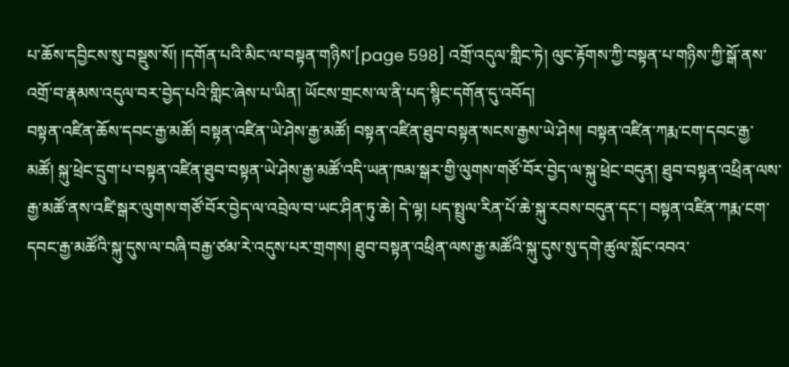པ་ཆོས་དབྱིངས་སུ་བསྡུས་སོ། །དགོན་པའི་མིང་ལ་བསྟན་གཉིས་[page 598] འགྲོ་འདུལ་གླིང་ཏེ། ལུང་རྟོགས་ཀྱི་བསྟན་པ་གཉིས་ཀྱི་སྒོ་ནས་འགྲོ་བ་རྣམས་འདུལ་བར་བྱེད་པའི་གླིང་ཞེས་པ་ཡིན། ཡོངས་གྲངས་ལ་ནི་པད་སྙིང་དགོན་དུ་འབོད།
བསྟན་འཛིན་ཆོས་དབང་རྒྱ་མཚོ། བསྟན་འཛིན་ཡེ་ཤེས་རྒྱ་མཚོ། བསྟན་འཛིན་ཐུབ་བསྟན་སངས་རྒྱས་ཡེ་ཤེས། བསྟན་འཛིན་ཀརྨ་ངག་དབང་རྒྱ་མཚོ། སྐུ་ཕྲེང་དྲུག་པ་བསྟན་འཛིན་ཐུབ་བསྟན་ཡེ་ཤེས་རྒྱ་མཚོ་འདི་ཡན་ཁམ་སྒར་གྱི་ལུགས་གཙོ་བོར་བྱེད་ལ་སྐུ་ཕྲེང་བདུན། ཐུབ་བསྟན་འཕྲིན་ལས་རྒྱ་མཚོ་ནས་འཛི་སྒར་ལུགས་གཙོ་བོར་བྱེད་ལ་འབྲེལ་བ་ཡང་ཤིན་ཏུ་ཆེ། དེ་ལྟ། པད་སྤྲུལ་རིན་པོ་ཆེ་སྐུ་རབས་བདུན་དང་། བསྟན་འཛིན་ཀརྨ་ངག་དབང་རྒྱ་མཚོའི་སྐུ་དུས་ལ་བཞི་བརྒྱ་ཙམ་རེ་འདུས་པར་གྲགས། ཐུབ་བསྟན་འཕྲིན་ལས་རྒྱ་མཚོའི་སྐུ་དུས་སུ་དགེ་ཚུལ་སློང་འབའ་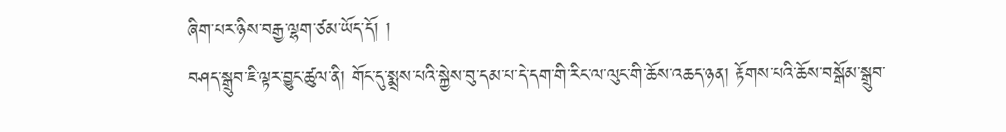ཞིག་པར་ཉིས་བརྒྱ་ལྷག་ཙམ་ཡོད་དོ། །
བཤད་སྒྲུབ་ཇི་ལྟར་བྱུང་ཚུལ་ནི། གོང་དུ་སྨྲས་པའི་སྐྱེས་བུ་དམ་པ་དེ་དག་གི་རིང་ལ་ལུང་གི་ཆོས་འཆད་ཉན། རྟོགས་པའི་ཆོས་བསྒོམ་སྒྲུབ་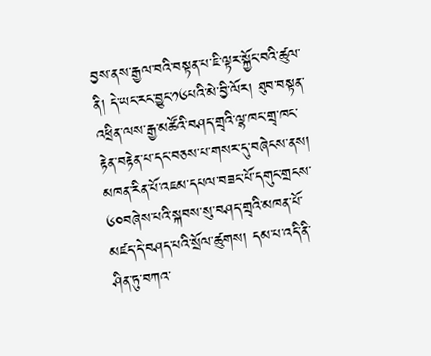བྱས་ནས་རྒྱལ་བའི་བསྟན་པ་ཇི་ལྟར་སྐྱོང་བའི་ཚུལ་ནི། དེ་ཡང་རང་བྱུང་༡༦པའི་མེ་བྱི་ལོར། ཐུབ་བསྟན་འཕྲིན་ལས་རྒྱ་མཚོའི་བཤད་གྲྭའི་ལྷ་ཁང་གྲྭ་ཁང་རྟེན་བརྟེན་པ་དང་བཅས་པ་གསར་དུ་བཞེངས་ནས། མཁན་རིན་པོ་འཇམ་དཔལ་བཟང་པོ་དགུང་གྲངས་༦༠བཞེས་པའི་སྐབས་སུ་བཤད་གྲྭའི་མཁན་པོ་མཛད་དེ་བཤད་པའི་སྲོལ་ཚུགས། དམ་པ་འདི་ནི་ཤིན་ཏུ་བཀའ་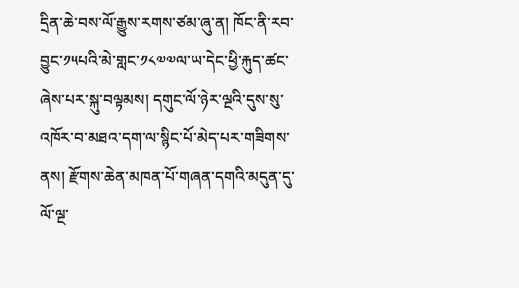དྲིན་ཆེ་བས་ལོ་རྒྱུས་རགས་ཙམ་ཞུ་ན། ཁོང་ནི་རབ་བྱུང་༡༥པའི་མེ་གླང་༡༨༧༧ལ་ཡ་དེང་ཕྱི་རྐུད་ཚང་ཞེས་པར་སྐུ་བལྟམས། དགུང་ལོ་ཉེར་ལྔའི་དུས་སུ་འཁོར་བ་མཐའ་དག་ལ་སྙིང་པོ་མེད་པར་གཟིགས་ནས། རྫོགས་ཆེན་མཁན་པོ་གཞན་དགའི་མདུན་དུ་ལོ་ལྔ་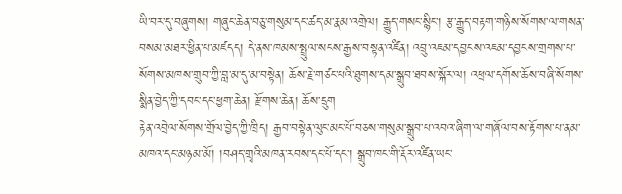ཡི་བར་དུ་བཞུགས། གཞུང་ཆེན་བཅུ་གསུམ་དང་ཚད་མ་རྣམ་འགྲེལ། རྒྱུད་གསང་སྙིང་། རྩ་རྒྱུད་བརྟག་གཉིས་སོགས་ལ་གསན་བསམ་མཐར་ཕྱིན་པ་མཛདད། དེ་ནས་ཁམས་སྤྲུལ་སངས་རྒྱས་བསྟན་འཛིན། འབྲུ་འཇམ་དབྱངས་འཇམ་དབྱངས་གྲགས་པ་སོགས་མཁས་གྲུབ་ཀྱི་བླ་མ་དུ་མ་བསྟེན། ཆོས་རྗེ་གཙང་པའི་ཐུགས་དམ་སྒྲུབ་ཐབས་སྐོར་ལ། འཕྲལ་དགོས་ཆོས་བཞི་སོགས་སྨིན་བྱེད་ཀྱི་དབང་དང་ཕྱག་ཆེན། རྫོགས་ཆེན། ཆོས་དྲུག
རྟེན་འབྲེལ་སོགས་གྲོལ་བྱེད་ཀྱི་ཁྲིད། རྒྱབ་བསྟེན་ལུང་མང་པོ་བཅས་གསུམ་སྒྲུབ་པ་འབའ་ཞིག་ལ་གཞོལ་བས་རྟོགས་པ་ནམ་མཁའ་དང་མཉམ་མོ། །བཤད་གྲྭའི་མཁན་རབས་དང་པོ་དང་། སྒྲུབ་ཁང་གི་རྡོར་འཛིན་ཡང་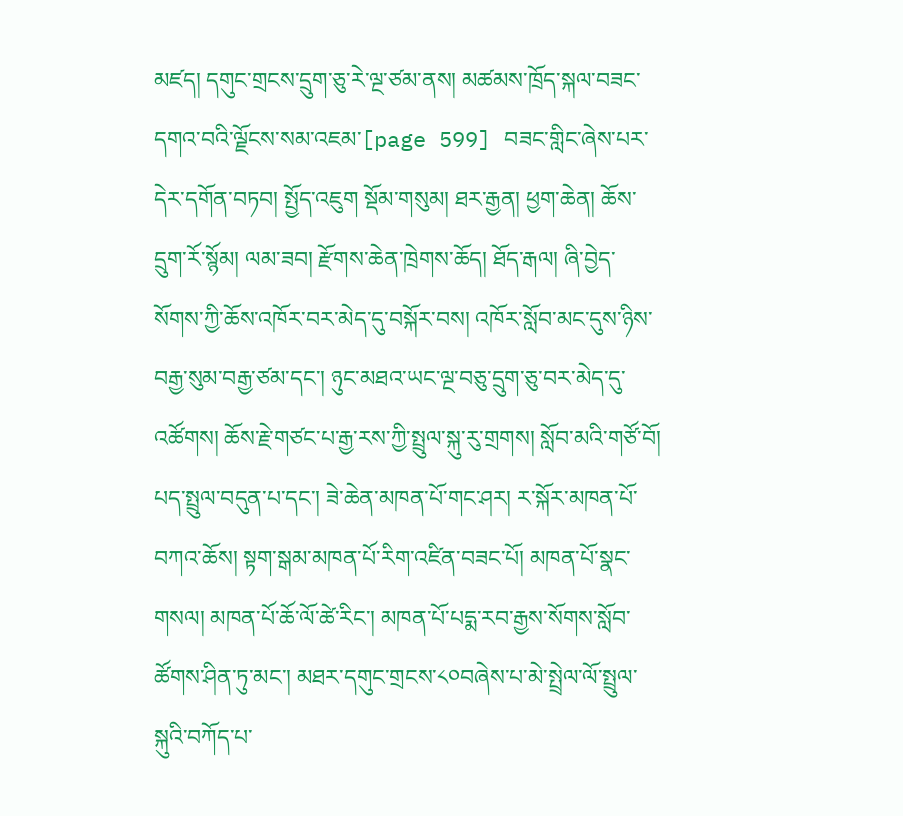མཛད། དགུང་གྲངས་དྲུག་ཅུ་རེ་ལྔ་ཙམ་ནས། མཚམས་ཁྲོད་སྐལ་བཟང་དགའ་བའི་ལྗོངས་སམ་འཇམ་[page 599] བཟང་གླིང་ཞེས་པར་དེར་དགོན་བཏབ། སྤྱོད་འཇུག སྡོམ་གསུམ། ཐར་རྒྱན། ཕྱག་ཆེན། ཆོས་དྲུག་རོ་སྙོམ། ལམ་ཟབ། རྫོགས་ཆེན་ཁྲེགས་ཆོད། ཐོད་རྒལ། ཞི་བྱེད་སོགས་ཀྱི་ཆོས་འཁོར་བར་མེད་དུ་བསྐོར་བས། འཁོར་སློབ་མང་དུས་ཉིས་བརྒྱ་སུམ་བརྒྱ་ཙམ་དང་། ཉུང་མཐའ་ཡང་ལྔ་བཅུ་དྲུག་ཅུ་བར་མེད་དུ་འཚོགས། ཆོས་རྗེ་གཙང་པ་རྒྱ་རས་ཀྱི་སྤྲུལ་སྐུ་རུ་གྲགས། སློབ་མའི་གཙོ་བོ། པད་སྤྲུལ་བདུན་པ་དང་། ཟེ་ཆེན་མཁན་པོ་གང་ཤར། ར་སྐོར་མཁན་པོ་བཀའ་ཆོས། སྟག་སྒམ་མཁན་པོ་རིག་འཛིན་བཟང་པོ། མཁན་པོ་སྣང་གསལ། མཁན་པོ་ཆོ་ལོ་ཚེ་རིང་། མཁན་པོ་པདྨ་རབ་རྒྱས་སོགས་སློབ་ཚོགས་ཤིན་ཏུ་མང་། མཐར་དགུང་གྲངས་༨༠བཞེས་པ་མེ་སྤྲེལ་ལོ་སྤྲུལ་སྐུའི་བཀོད་པ་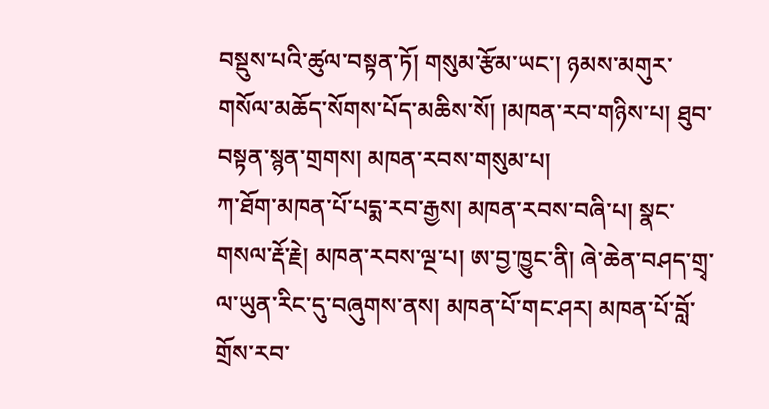བསྡུས་པའི་ཚུལ་བསྟན་ཏོ། གསུམ་རྩོམ་ཡང་། ཉམས་མགུར་གསོལ་མཆོད་སོགས་པོད་མཆིས་སོ། །མཁན་རབ་གཉིས་པ། ཐུབ་བསྟན་སྙན་གྲགས། མཁན་རབས་གསུམ་པ།
ཀ་ཐོག་མཁན་པོ་པདྨ་རབ་རྒྱས། མཁན་རབས་བཞི་པ། སྣང་གསལ་རྡོ་རྗེ། མཁན་རབས་ལྔ་པ། ཨ་བྱ་ཁྱུང་ནི། ཞེ་ཆེན་བཤད་གྲྭ་ལ་ཡུན་རིང་དུ་བཞུགས་ནས། མཁན་པོ་གང་ཤར། མཁན་པོ་བློ་གྲོས་རབ་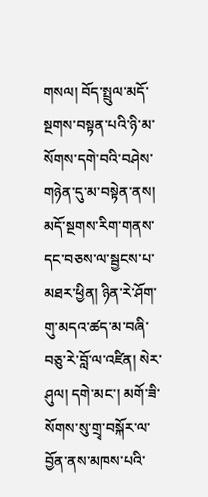གསལ། བོད་སྤྲུལ་མདོ་སྔགས་བསྟན་པའི་ཉི་མ་སོགས་དགེ་བའི་བཤེས་གཉེན་དུ་མ་བསྟེན་ནས། མདོ་སྔགས་རིག་གནས་དང་བཅས་ལ་སྦྱངས་པ་མཐར་ཕྱིན། ཉིན་རེ་ཤོག་གུ་མདའ་ཚད་མ་བཞི་བཅུ་རེ་བློ་ལ་འཛིན། སེར་ཤུལ། དགེ་མང་། མགོ་ཟི་སོགས་སུ་གྲྭ་བསྐོར་ལ་བྱོན་ནས་མཁས་པའི་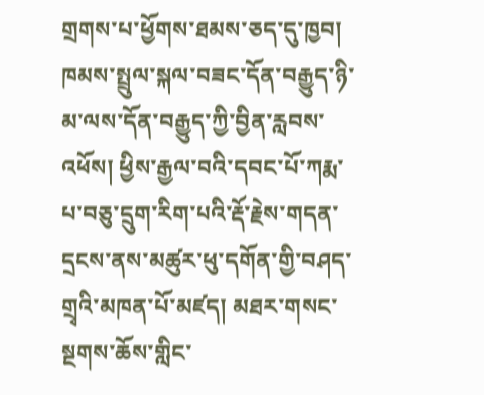གྲགས་པ་ཕྱོགས་ཐམས་ཅད་དུ་ཁྱབ། ཁམས་སྤྲུལ་སྐལ་བཟང་དོན་བརྒྱུད་ཉི་མ་ལས་དོན་བརྒྱུད་ཀྱི་བྱིན་རླབས་འཕོས། ཕྱིས་རྒྱལ་བའི་དབང་པོ་ཀརྨ་པ་བཅུ་དྲུག་རིག་པའི་རྡོ་རྗེས་གདན་དྲངས་ནས་མཚུར་ཕུ་དགོན་གྱི་བཤད་གྲྭའི་མཁན་པོ་མཛད། མཐར་གསང་སྔགས་ཆོས་གླིང་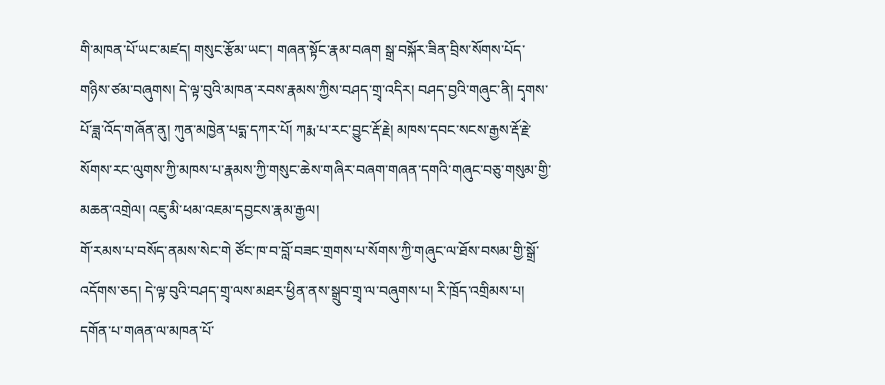གི་མཁན་པོ་ཡང་མཛད། གསུང་རྩོམ་ཡང་། གཞན་སྟོང་རྣམ་བཞག སྒྲ་བསྐོར་ཟིན་བྲིས་སོགས་པོད་གཉིས་ཙམ་བཞུགས། དེ་ལྟ་བུའི་མཁན་རབས་རྣམས་ཀྱིས་བཤད་གྲྭ་འདིར། བཤད་བྱའི་གཞུང་ནི། དྭགས་པོ་ཟླ་འོད་གཞོན་ནུ། ཀུན་མཁྱེན་པདྨ་དཀར་པོ། ཀརྨ་པ་རང་བྱུང་རྡོ་རྗེ། མཁས་དབང་སངས་རྒྱས་རྡོ་རྗེ་སོགས་རང་ལུགས་ཀྱི་མཁས་པ་རྣམས་ཀྱི་གསུང་ཆེས་གཞིར་བཞག་གཞན་དགའི་གཞུང་བཅུ་གསུམ་གྱི་མཆན་འགྲེལ། འཇུ་མི་ཕམ་འཇམ་དབྱངས་རྣམ་རྒྱལ།
གོ་རམས་པ་བསོད་ནམས་སེང་གེ ཙོང་ཁ་བ་བློ་བཟང་གྲགས་པ་སོགས་ཀྱི་གཞུང་ལ་ཐོས་བསམ་གྱི་སྒྲོ་འདོགས་ཅད། དེ་ལྟ་བུའི་བཤད་གྲྭ་ལས་མཐར་ཕྱིན་ནས་སྒྲུབ་གྲྭ་ལ་བཞུགས་པ། རི་ཁྲོད་འགྲིམས་པ། དགོན་པ་གཞན་ལ་མཁན་པོ་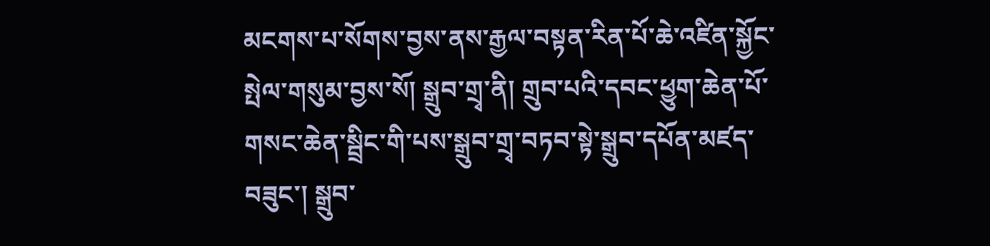མངགས་པ་སོགས་བྱས་ནས་རྒྱལ་བསྟན་རིན་པོ་ཆེ་འཛིན་སྐྱོང་སྤེལ་གསུམ་བྱས་སོ། སྒྲུབ་གྲྭ་ནི། གྲུབ་པའི་དབང་ཕྱུག་ཆེན་པོ་གསང་ཆེན་སྦྲིང་གི་པས་སྒྲུབ་གྲྭ་བཏབ་སྟེ་སྒྲུབ་དཔོན་མཛད་བཟུང་། སྒྲུབ་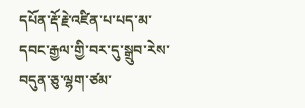དཔོན་རྡོ་རྗེ་འཛིན་པ་པད་མ་དབང་རྒྱལ་གྱི་བར་དུ་སྒྲུབ་རེས་བདུན་ཅུ་ལྷག་ཙམ་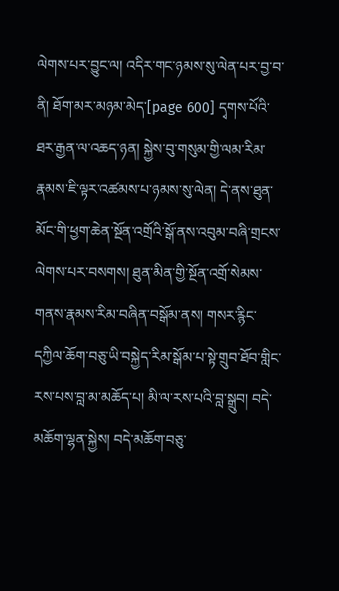ལེགས་པར་བྱུང་ལ། འདིར་གང་ཉམས་སུ་ལེན་པར་བྱ་བ་ནི། ཐོག་མར་མཉམ་མེད་[page 600] དྭགས་པོའི་ཐར་རྒྱན་ལ་འཆད་ཉན། སྐྱེས་བུ་གསུམ་གྱི་ལམ་རིམ་རྣམས་ཇི་ལྟར་འཚམས་པ་ཉམས་སུ་ལེན། དེ་ནས་ཐུན་མོང་གི་ཕྱག་ཆེན་སྔོན་འགྲོའི་སྒོ་ནས་འབུམ་བཞི་གྲངས་ལེགས་པར་བསགས། ཐུན་མིན་གྱི་སྔོན་འགྲོ་སེམས་གནས་རྣམས་རིམ་བཞིན་བསྒོམ་ནས། གསར་རྙིང་དཀྱིལ་ཆོག་བཅུ་ཡི་བསྐྱེད་རིམ་སྒོམ་པ་སྟེ་གྲུབ་ཐོབ་གླིང་རས་པས་བླ་མ་མཆོད་པ། མི་ལ་རས་པའི་བླ་སྒྲུབ། བདེ་མཆོག་ལྷན་སྐྱེས། བདེ་མཆོག་བཅུ་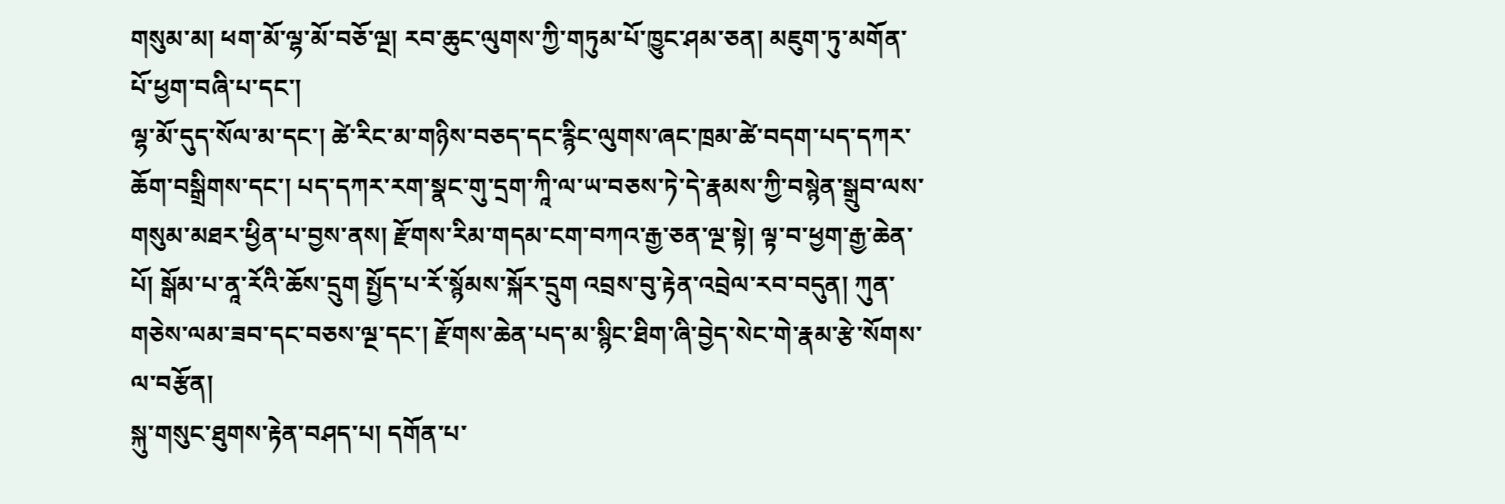གསུམ་མ། ཕག་མོ་ལྷ་མོ་བཅོ་ལྔ། རབ་ཆུང་ལུགས་ཀྱི་གཏུམ་པོ་ཁྱུང་ཤམ་ཅན། མཇུག་ཏུ་མགོན་པོ་ཕྱག་བཞི་པ་དང་།
ལྷ་མོ་དུད་སོལ་མ་དང་། ཚེ་རིང་མ་གཉིས་བཅད་དང་རྙིང་ལུགས་ཞང་ཁྲམ་ཚེ་བདག་པད་དཀར་ཆོག་བསྒྲིགས་དང་། པད་དཀར་རག་སྣང་གུ་དྲག་ཀཱི་ལ་ཡ་བཅས་ཏེ་དེ་རྣམས་ཀྱི་བསྙེན་སྒྲུབ་ལས་གསུམ་མཐར་ཕྱིན་པ་བྱས་ནས། རྫོགས་རིམ་གདམ་ངག་བཀའ་རྒྱ་ཅན་ལྔ་སྟེ། ལྟ་བ་ཕྱག་རྒྱ་ཆེན་པོ། སྒོམ་པ་ནཱ་རོའི་ཆོས་དྲུག སྤྱོད་པ་རོ་སྙོམས་སྐོར་དྲུག འབྲས་བུ་རྟེན་འབྲེལ་རབ་བདུན། ཀུན་གཅེས་ལམ་ཟབ་དང་བཅས་ལྔ་དང་། རྫོགས་ཆེན་པད་མ་སྙིང་ཐིག་ཞི་བྱེད་སེང་གེ་རྣམ་རྩེ་སོགས་ལ་བརྩོན།
སྐུ་གསུང་ཐུགས་རྟེན་བཤད་པ། དགོན་པ་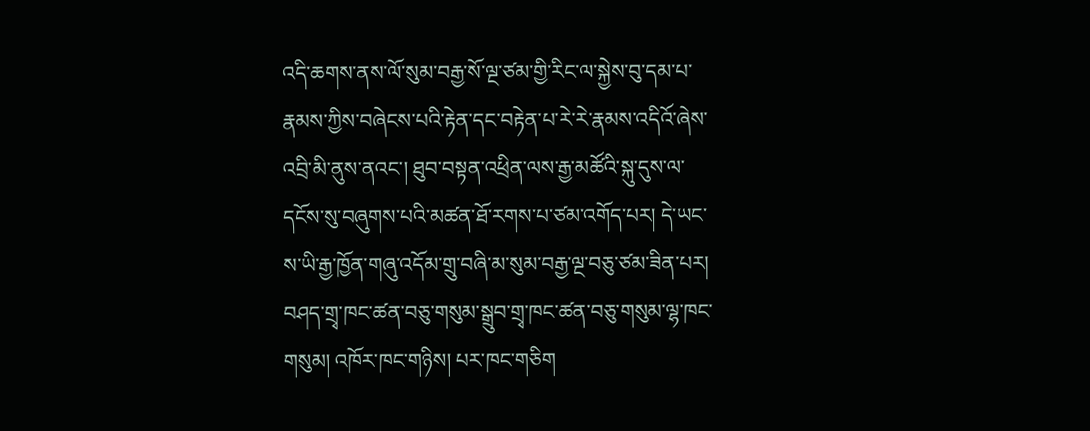འདི་ཆགས་ནས་ལོ་སུམ་བརྒྱ་སོ་ལྔ་ཙམ་གྱི་རིང་ལ་སྐྱེས་བུ་དམ་པ་རྣམས་ཀྱིས་བཞེངས་པའི་རྟེན་དང་བརྟེན་པ་རེ་རེ་རྣམས་འདིའོ་ཞེས་འབྲི་མི་ནུས་ནའང་། ཐུབ་བསྟན་འཕྲིན་ལས་རྒྱ་མཚོའི་སྐུ་དུས་ལ་དངོས་སུ་བཞུགས་པའི་མཚན་ཐོ་རགས་པ་ཙམ་འགོད་པར། དེ་ཡང་ས་ཡི་རྒྱ་ཁྱོན་གཞུ་འདོམ་གྲུ་བཞི་མ་སུམ་བརྒྱ་ལྔ་བཅུ་ཙམ་ཟིན་པར། བཤད་གྲྭ་ཁང་ཚན་བཅུ་གསུམ་སྒྲུབ་གྲྭ་ཁང་ཚན་བཅུ་གསུམ་ལྷ་ཁང་གསུམ། འཁོར་ཁང་གཉིས། པར་ཁང་གཅིག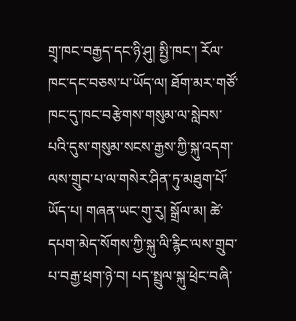གྲྭ་ཁང་བརྒྱད་དང་ཉི་ཤུ། སྤྱི་ཁང་། རོལ་ཁང་དང་བཅས་པ་ཡོད་ལ། ཐོག་མར་གཙོ་ཁང་དུ་ཁང་བརྩེགས་གསུམ་ལ་སླེབས་པའི་དུས་གསུམ་སངས་རྒྱས་ཀྱི་སྐུ་འདག་ལས་གྲུབ་པ་ལ་གསེར་ཤིན་ཏུ་མཐུག་པོ་ཡོད་པ། གཞན་ཡང་གུ་རུ། སྒྲོལ་མ། ཚེ་དཔག་མེད་སོགས་ཀྱི་སྐུ་ལི་རྙིང་ལས་གྲུབ་པ་བརྒྱ་ཕྲག་ཉེ་བ། པད་སྤྲུལ་སྐུ་ཕྲེང་བཞི་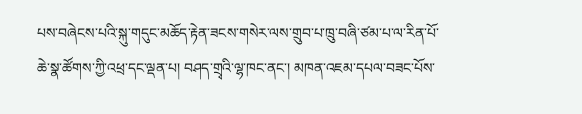པས་བཞེངས་པའི་སྐུ་གདུང་མཆོད་རྟེན་ཟངས་གསེར་ལས་གྲུབ་པ་ཁྲུ་བཞི་ཙམ་པ་ལ་རིན་པོ་ཆེ་སྣ་ཚོགས་ཀྱི་འཕྲ་དང་ལྡན་པ། བཤད་གྲྭའི་ལྷ་ཁང་ནང་། མཁན་འཇམ་དཔལ་བཟང་པོས་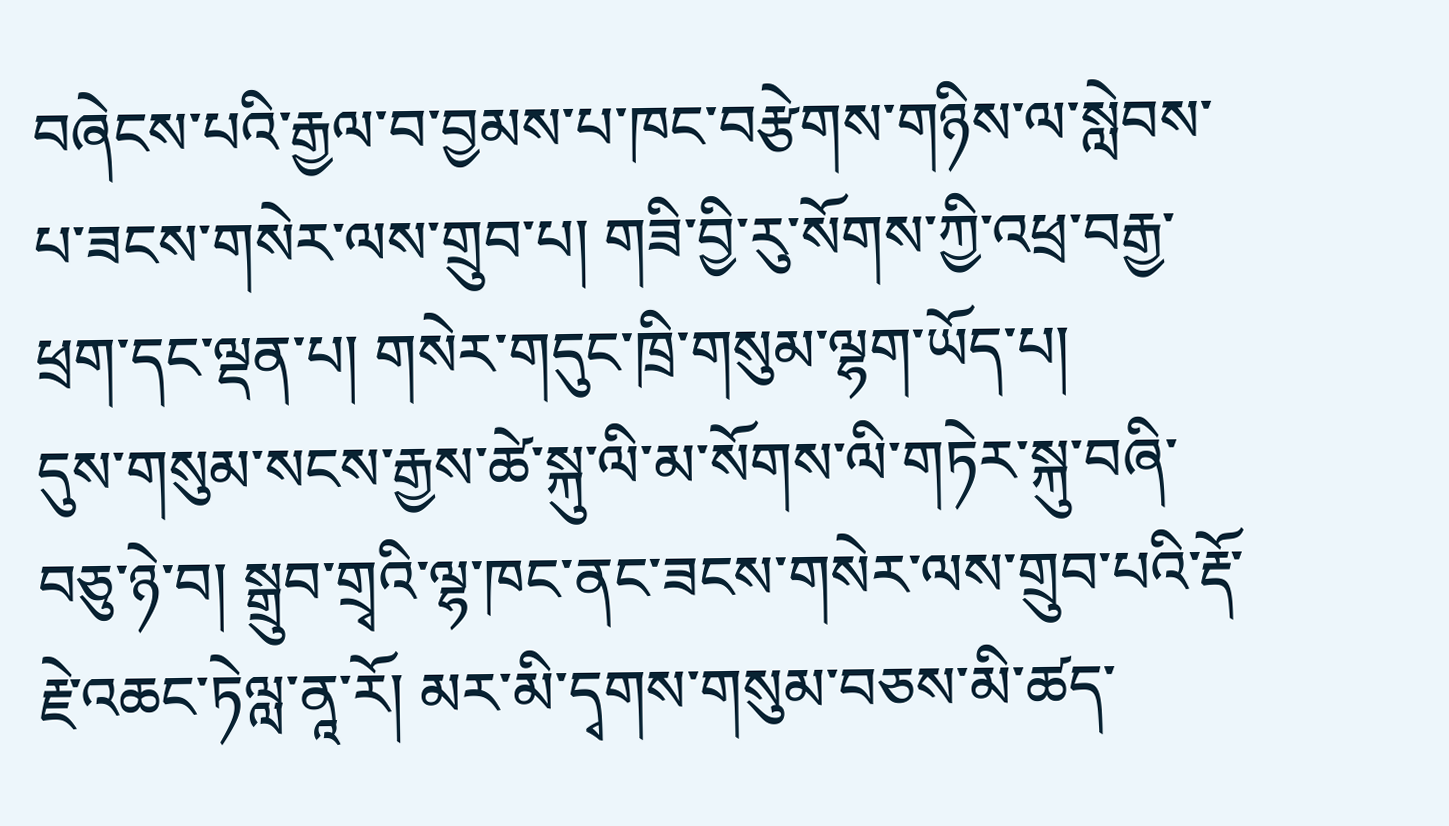བཞེངས་པའི་རྒྱལ་བ་བྱམས་པ་ཁང་བརྩེགས་གཉིས་ལ་སླེབས་པ་ཟངས་གསེར་ལས་གྲུབ་པ། གཟི་བྱི་རུ་སོགས་ཀྱི་འཕྲ་བརྒྱ་ཕྲག་དང་ལྡན་པ། གསེར་གདུང་ཁྲི་གསུམ་ལྷག་ཡོད་པ།
དུས་གསུམ་སངས་རྒྱས་ཚེ་སྐུ་ལི་མ་སོགས་ལི་གཏེར་སྐུ་བཞི་བཅུ་ཉེ་བ། སྒྲུབ་གྲྭའི་ལྷ་ཁང་ནང་ཟངས་གསེར་ལས་གྲུབ་པའི་རྡོ་རྗེ་འཆང་ཏེལླ་ནཱ་རོ། མར་མི་དྭགས་གསུམ་བཅས་མི་ཚད་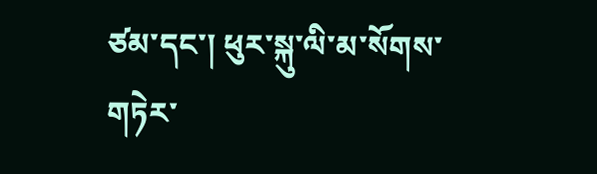ཙམ་དང་། ཕུར་སྐུ་ལི་མ་སོགས་གཏེར་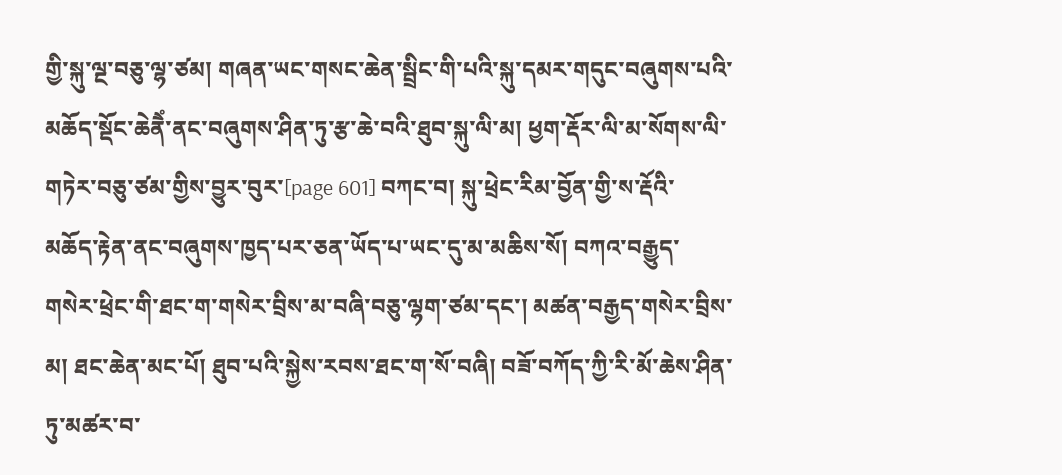གྱི་སྐུ་ལྔ་བཅུ་ལྷ་ཙམ། གཞན་ཡང་གསང་ཆེན་སྦྲིང་གི་པའི་སྐུ་དམར་གདུང་བཞུགས་པའི་མཆོད་སྡོང་ཆེནཻཾ་ནང་བཞུགས་ཤིན་ཏུ་རྩ་ཆེ་བའི་ཐུབ་སྐུ་ལི་མ། ཕྱག་རྡོར་ལི་མ་སོགས་ལི་གཏེར་བཅུ་ཙམ་གྱིས་བྱུར་བུར་[page 601] བཀང་བ། སྐུ་ཕྲེང་རིམ་བྱོན་གྱི་ས་རྡོའི་མཆོད་རྟེན་ནང་བཞུགས་ཁྱད་པར་ཅན་ཡོད་པ་ཡང་དུ་མ་མཆིས་སོ། བཀའ་བརྒྱུད་གསེར་ཕྲེང་གི་ཐང་ག་གསེར་བྲིས་མ་བཞི་བཅུ་ལྷག་ཙམ་དང་། མཚན་བརྒྱད་གསེར་བྲིས་མ། ཐང་ཆེན་མང་པོ། ཐུབ་པའི་སྐྱེས་རབས་ཐང་ག་སོ་བཞི། བཟོ་བཀོད་ཀྱི་རི་མོ་ཆེས་ཤིན་ཏུ་མཚར་བ་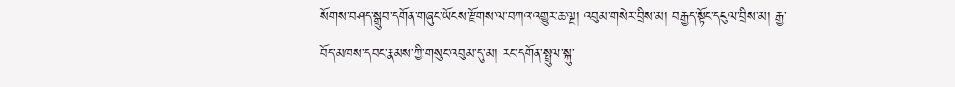སོགས་བཤད་སྒྲུབ་དགོན་གཞུང་ཡོངས་རྫོགས་ལ་བཀའ་འགྱུར་ཆ་ལྔ། འབུམ་གསེར་བྲིས་མ། བརྒྱད་སྟོང་དངུལ་བྲིས་མ། རྒྱ་བོད་མཁས་དབང་རྣམས་ཀྱི་གསུང་འབུམ་དུ་མ། རང་དགོན་སྤྲུལ་སྐུ་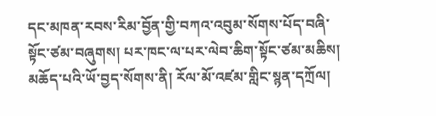དང་མཁན་རབས་རིམ་བྱོན་གྱི་བཀའ་འབུམ་སོགས་པོད་བཞི་སྟོང་ཙམ་བཞུགས། པར་ཁང་ལ་པར་ལེབ་ཆིག་སྟོང་ཙམ་མཆིས། མཆོད་པའི་ཡོ་བྱད་སོགས་ནི། རོལ་མོ་འཛམ་གླིང་སྙན་དཀྲོལ།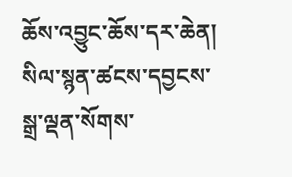ཆོས་འབྱུང་ཆོས་དར་ཆེན།
སིལ་སྙན་ཚངས་དབྱངས་སྒྲ་ལྡན་སོགས་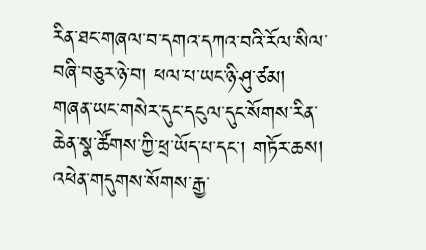རིན་ཐང་གཞལ་བ་དགའ་དཀའ་བའི་རོལ་སིལ་བཞི་བཅུར་ཉེ་བ། ཕལ་པ་ཡང་ཉི་ཤུ་ཙམ། གཞན་ཡང་གསེར་དུང་དངུལ་དུང་སོགས་རིན་ཆེན་སྣ་ཚོགས་ཀྱི་ཕྲ་ཡོད་པ་དང་། གཏོར་ཆས། འཕེན་གདུགས་སོགས་རྒྱ་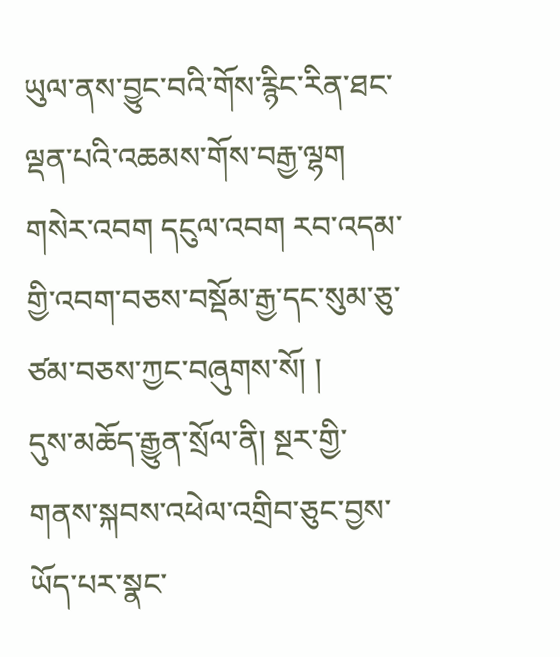ཡུལ་ནས་བྱུང་བའི་གོས་རྙིང་རིན་ཐང་ལྡན་པའི་འཆམས་གོས་བརྒྱ་ལྷག གསེར་འབག དངུལ་འབག རབ་འདམ་གྱི་འབག་བཅས་བསྡོམ་རྒྱ་དང་སུམ་ཅུ་ཙམ་བཅས་ཀྱང་བཞུགས་སོ། །
དུས་མཆོད་རྒྱུན་སྲོལ་ནི། སྔར་གྱི་གནས་སྐབས་འཕེལ་འགྲིབ་ཅུང་བྱས་ཡོད་པར་སྣང་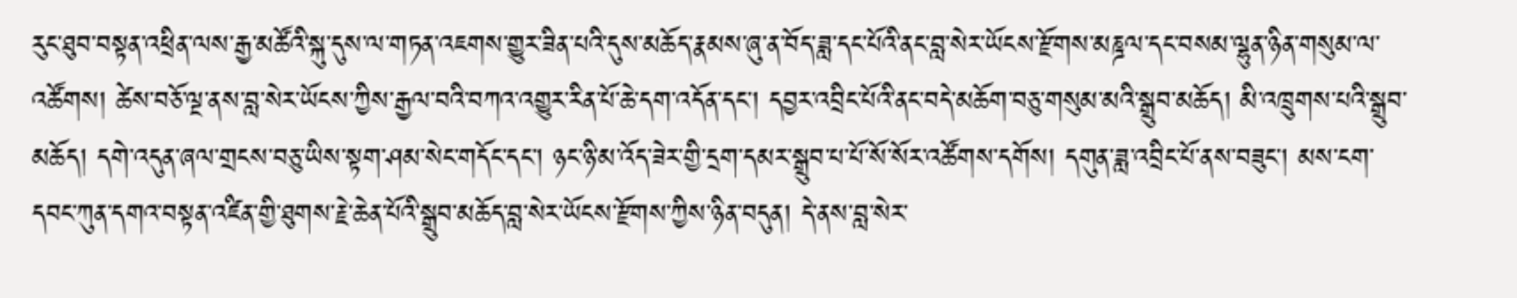རུང་ཐུབ་བསྟན་འཕྲིན་ལས་རྒྱ་མཚོའི་སྐུ་དུས་ལ་གཏན་འཇགས་གྱུར་ཟིན་པའི་དུས་མཆོད་རྣམས་ཞུ་ན་བོད་ཟླ་དང་པོའི་ནང་བླ་སེར་ཡོངས་རྫོགས་མཎྜལ་དང་བསམ་ལྷུན་ཉིན་གསུམ་ལ་འཚོགས། ཚེས་བཅོ་ལྔ་ནས་བླ་སེར་ཡོངས་ཀྱིས་རྒྱལ་བའི་བཀའ་འགྱུར་རིན་པོ་ཆེ་དག་འདོན་དང་། དབྱར་འབྲིང་པོའི་ནང་བདེ་མཆོག་བཅུ་གསུམ་མའི་སྒྲུབ་མཆོད། མི་འཁྲུགས་པའི་སྒྲུབ་མཆོད། དགེ་འདུན་ཞལ་གྲངས་བཅུ་ཡིས་སྟག་ཤམ་སེང་གདོང་དང་། ཉང་ཉི་མ་འོད་ཟེར་གྱི་དྲག་དམར་སྒྲུབ་པ་པོ་སོ་སོར་འཚོགས་དགོས། དགུན་ཟླ་འབྲིང་པོ་ནས་བཟུང་། མས་ངག་དབང་ཀུན་དགའ་བསྟན་འཛིན་གྱི་ཐུགས་རྗེ་ཆེན་པོའི་སྒྲུབ་མཆོད་བླ་སེར་ཡོངས་རྫོགས་ཀྱིས་ཉིན་བདུན། དེ་ནས་བླ་སེར་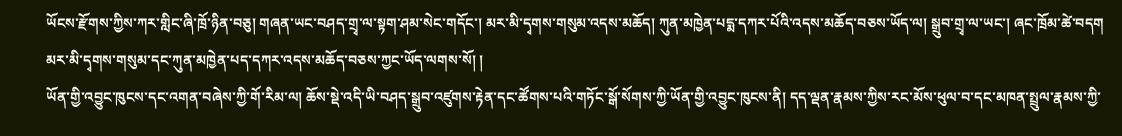ཡོངས་རྫོགས་ཀྱིས་ཀར་གླིང་ཞི་ཁྲོ་ཉིན་བཅུ། གཞན་ཡང་བཤད་གྲྭ་ལ་སྟག་ཤམ་སེང་གདོང་། མར་མི་དྭགས་གསུམ་འདས་མཆོད། ཀུན་མཁྱེན་པདྨ་དཀར་པོའི་འདས་མཆོད་བཅས་ཡོད་ལ། སྒྲུབ་གྲྭ་ལ་ཡང་། ཞང་ཁྲོམ་ཚེ་བདག མར་མི་དྭགས་གསུམ་དང་ཀུན་མཁྱེན་པད་དཀར་འདས་མཆོད་བཅས་ཀྱང་ཡོད་ལགས་སོ། །
ཡོན་གྱི་འབྱུང་ཁུངས་དང་འགན་བཞེས་ཀྱི་གོ་རིམ་ལ། ཆོས་སྡེ་འདི་ཡི་བཤད་སྒྲུབ་འཛུགས་རྟེན་དང་ཚོགས་པའི་གཏོང་སྒོ་སོགས་ཀྱི་ཡོན་གྱི་འབྱུང་ཁུངས་ནི། དད་ལྡན་རྣམས་ཀྱིས་རང་མོས་ཕུལ་བ་དང་མཁན་སྤྲུལ་རྣམས་ཀྱི་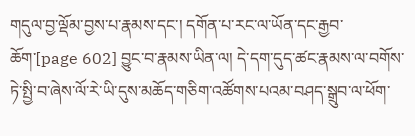གདུལ་བྱ་ལྡོམ་བྱས་པ་རྣམས་དང་། དགོན་པ་རང་ལ་ཡོན་དང་རྒྱབ་ཆོག་[page 602] བྱུང་བ་རྣམས་ཡིན་ལ། དེ་དག་དུད་ཚང་རྣམས་ལ་བགོས་ཏེ་སྤྱི་བ་ཞེས་ལོ་རེ་ཡི་དུས་མཆོད་གཅིག་འཚོགས་པའམ་བཤད་སྒྲུབ་ལ་ཕོག་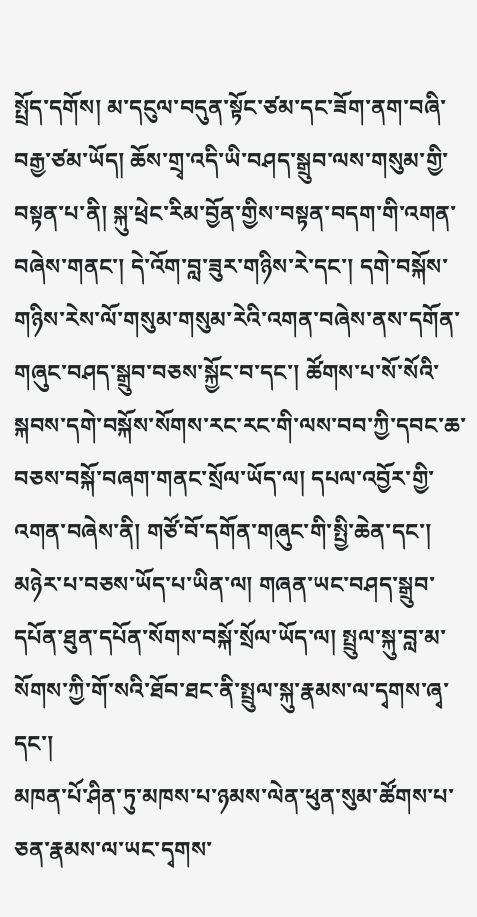སྤྲོད་དགོས། མ་དངུལ་བདུན་སྟོང་ཙམ་དང་ཟོག་ནག་བཞི་བརྒྱ་ཙམ་ཡོད། ཆོས་གྲྭ་འདི་ཡི་བཤད་སྒྲུབ་ལས་གསུམ་གྱི་བསྟན་པ་ནི། སྐུ་ཕྲེང་རིམ་བྱོན་གྱིས་བསྟན་བདག་གི་འགན་བཞེས་གནང་། དེ་འོག་བླ་ཟུར་གཉིས་རེ་དང་། དགེ་བསྐོས་གཉིས་རེས་ལོ་གསུམ་གསུམ་རེའི་འགན་བཞེས་ནས་དགོན་གཞུང་བཤད་སྒྲུབ་བཅས་སྐྱོང་བ་དང་། ཚོགས་པ་སོ་སོའི་སྐབས་དགེ་བསྐོས་སོགས་རང་རང་གི་ལས་བབ་ཀྱི་དབང་ཆ་བཅས་བསྐོ་བཞག་གནང་སྲོལ་ཡོད་ལ། དཔལ་འབྱོར་གྱི་འགན་བཞེས་ནི། གཙོ་བོ་དགོན་གཞུང་གི་སྤྱི་ཆེན་དང་། མཉེར་པ་བཅས་ཡོད་པ་ཡིན་ལ། གཞན་ཡང་བཤད་སྒྲུབ་དཔོན་ཐུན་དཔོན་སོགས་བསྐོ་སྲོལ་ཡོད་ལ། སྤྲུལ་སྐུ་བླ་མ་སོགས་ཀྱི་གོ་སའི་ཐོབ་ཐང་ནི་སྤྲུལ་སྐུ་རྣམས་ལ་དྭགས་ཞྭ་དང་།
མཁན་པོ་ཤིན་ཏུ་མཁས་པ་ཉམས་ལེན་ཕུན་སུམ་ཚོགས་པ་ཅན་རྣམས་ལ་ཡང་དྭགས་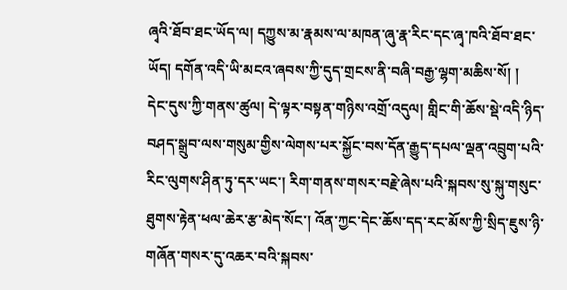ཞྭའི་ཐོབ་ཐང་ཡོད་ལ། དཀྱུས་མ་རྣམས་ལ་མཁན་ཞུ་རྣ་རིང་དང་ཞྭ་ཁའི་ཐོབ་ཐང་ཡོད། དགོན་འདི་ཡི་མངའ་ཞབས་ཀྱི་དུད་གྲངས་ནི་བཞི་བརྒྱ་ལྷག་མཆིས་སོ། །
དེང་དུས་ཀྱི་གནས་ཚུལ། དེ་ལྟར་བསྟན་གཉིས་འགྲོ་འདུལ། གླིང་གི་ཆོས་སྡེ་འདི་ཉིད་བཤད་སྒྲུབ་ལས་གསུམ་གྱིས་ལེགས་པར་སྐྱོང་བས་དོན་རྒྱུད་དཔལ་ལྡན་འབྲུག་པའི་རིང་ལུགས་ཤིན་ཏུ་དར་ཡང་། རིག་གནས་གསར་བརྗེ་ཞེས་པའི་སྐབས་སུ་སྐུ་གསུང་ཐུགས་རྟེན་ཕལ་ཆེར་རྩ་མེད་སོང་། འོན་ཀྱང་དེང་ཆོས་དད་རང་མོས་ཀྱི་སྲིད་ཇུས་ཉི་གཞོན་གསར་དུ་འཆར་བའི་སྐབས་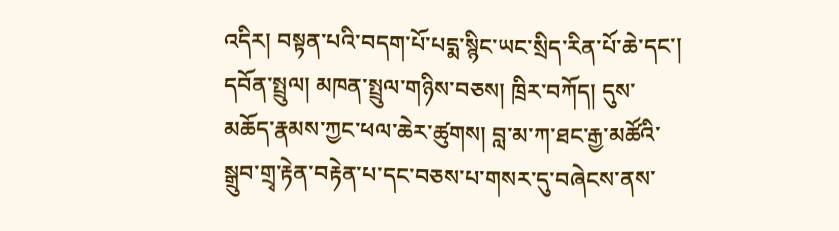འདིར། བསྟན་པའི་བདག་པོ་པདྨ་སྙིང་ཡང་སྲིད་རིན་པོ་ཆེ་དང་། དབོན་སྤྲུལ། མཁན་སྤྲུལ་གཉིས་བཅས། ཁྲིར་བཀོད། དུས་མཆོད་རྣམས་ཀྱང་ཕལ་ཆེར་ཚུགས། བླ་མ་ཀ་ཐང་རྒྱ་མཚོའི་སྒྲུབ་གྲྭ་རྟེན་བརྟེན་པ་དང་བཅས་པ་གསར་དུ་བཞེངས་ནས་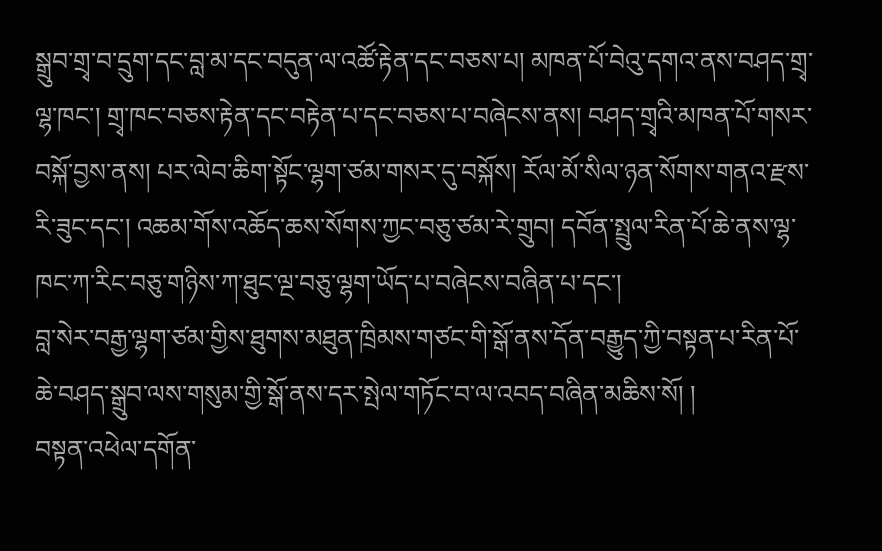སྒྲུབ་གྲྭ་བ་དྲུག་དང་བླ་མ་དང་བདུན་ལ་འཚོ་རྟེན་དང་བཅས་པ། མཁན་པོ་བེའུ་དགའ་ནས་བཤད་གྲྭ་ལྷ་ཁང་། གྲྭ་ཁང་བཅས་རྟེན་དང་བརྟེན་པ་དང་བཅས་པ་བཞེངས་ནས། བཤད་གྲྭའི་མཁན་པོ་གསར་བསྐོ་བྱས་ནས། པར་ལེབ་ཆིག་སྟོང་ལྷག་ཙམ་གསར་དུ་བསྐོས། རོལ་མོ་སིལ་ཉན་སོགས་གནའ་རྫས་རི་ཟུང་དང་། འཆམ་གོས་འཆོད་ཆས་སོགས་ཀྱང་བཅུ་ཙམ་རེ་གྲུབ། དབོན་སྤྲུལ་རིན་པོ་ཆེ་ནས་ལྷ་ཁང་ཀ་རིང་བཅུ་གཉིས་ཀ་ཐུང་ལྔ་བཅུ་ལྷག་ཡོད་པ་བཞེངས་བཞིན་པ་དང་།
བླ་སེར་བརྒྱ་ལྷག་ཙམ་གྱིས་ཐུགས་མཐུན་ཁྲིམས་གཙང་གི་སྒོ་ནས་དོན་བརྒྱུད་ཀྱི་བསྟན་པ་རིན་པོ་ཆེ་བཤད་སྒྲུབ་ལས་གསུམ་གྱི་སྒོ་ནས་དར་སྤེལ་གཏོང་བ་ལ་འབད་བཞིན་མཆིས་སོ། །
བསྟན་འཕེལ་དགོན་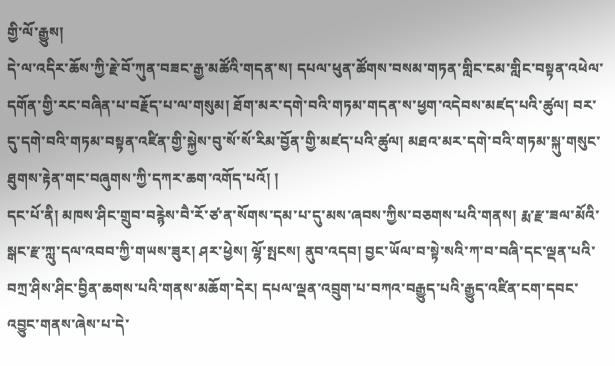གྱི་ལོ་རྒྱུས།
དེ་ལ་འདིར་ཆོས་ཀྱི་རྗེ་བོ་ཀུན་བཟང་རྒྱ་མཚོའི་གདན་ས། དཔལ་ཕུན་ཚོགས་བསམ་གཏན་གླིང་ངམ་གླིང་བསྟན་འཕེལ་དགོན་གྱི་རང་བཞིན་པ་བརྗོད་པ་ལ་གསུམ། ཐོག་མར་དགེ་བའི་གཏམ་གདན་ས་ཕྱག་འདེབས་མཛད་པའི་ཚུལ། བར་དུ་དགེ་བའི་གཏམ་བསྟན་འཛིན་གྱི་སྐྱེས་བུ་སོ་སོ་རིམ་བྱོན་གྱི་མཛད་པའི་ཚུལ། མཐའ་མར་དགེ་བའི་གཏམ་སྐུ་གསུང་ཐུགས་རྟེན་གང་བཞུགས་ཀྱི་དཀར་ཆག་འགོད་པའོ། །
དང་པོ་ནི། མཁས་ཤིང་གྲུབ་བརྙེས་བཻ་རོ་ཙ་ན་སོགས་དམ་པ་དུ་མས་ཞབས་ཀྱིས་བཅགས་པའི་གནས། རྨ་རྫ་ཟལ་མོའི་སྒང་རྫ་ཀླུ་དལ་འབབ་ཀྱི་གཡས་ཟུར། ཤར་ཕྱེས། ལྷོ་སྤངས། ནུབ་འདབ། བྱང་ཡོལ་བ་སྟེ་སའི་ཀ་བ་བཞི་དང་ལྡན་པའི་བཀྲ་ཤིས་ཤིང་བྱིན་ཆགས་པའི་གནས་མཆོག་དེར། དཔལ་ལྡན་འབྲུག་པ་བཀའ་བརྒྱུད་པའི་རྒྱུད་འཛིན་ངག་དབང་འབྱུང་གནས་ཞེས་པ་དེ་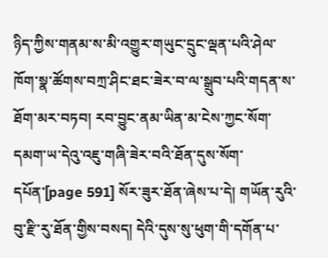ཉིད་ཀྱིས་གནམ་ས་མི་འགྱུར་གཡུང་དྲུང་ལྡན་པའི་ཤེལ་ཁོག་སྣ་ཚོགས་བཀྲ་ཤིང་ཐང་ཟེར་བ་ལ་སྒྲུབ་པའི་གདན་ས་ཐོག་མར་བཏབ། རབ་བྱུང་ནམ་ཡིན་མ་ངེས་ཀྱང་སོག་དམག་ཡ་དེའུ་འཇུ་གཞི་ཟེར་བའི་ཐོན་དུས་སོག་དཔོན་[page 591] སོར་ཟུར་ཐོན་ཞེས་པ་དེ། གཡོན་རུའི་བུ་རྫི་རུ་ཐོན་གྱིས་བསད། དེའི་དུས་སུ་ཕུག་གི་དགོན་པ་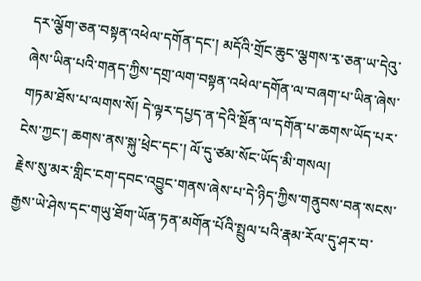དར་ལྕོག་ཅན་བསྟན་འཕེལ་དགོན་དང་། མདོའི་གྲོང་ཆུང་ལྕགས་རྭ་ཅན་ཡ་དེའུ་ཞེས་ཡིན་པའི་གནད་ཀྱིས་དགྲ་ལག་བསྟན་འཕེལ་དགོན་ལ་བཞག་པ་ཡིན་ཞེས་གཏམ་ཐོས་པ་ལགས་སོ། དེ་ལྟར་དཔྱད་ན་དེའི་སྔོན་ལ་དགོན་པ་ཆགས་ཡོད་པར་ངེས་ཀྱང་། ཆགས་ནས་སྐུ་ཕྲེང་དང་། ལོ་དུ་ཙམ་སོང་ཡོད་མི་གསལ།
རྗེས་སུ་མར་གླིང་ངག་དབང་འབྱུང་གནས་ཞེས་པ་དེ་ཉིད་ཀྱིས་གནུབས་བན་སངས་རྒྱས་ཡེ་ཤེས་དང་གཡུ་ཐོག་ཡོན་ཏན་མགོན་པོའི་སྤྲུལ་པའི་རྣམ་རོལ་དུ་ཤར་བ་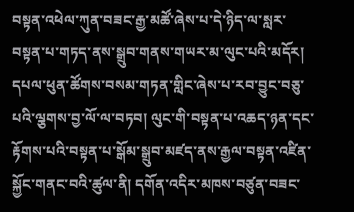བསྟན་འཕེལ་ཀུན་བཟང་རྒྱ་མཚོ་ཞེས་པ་དེ་ཉིད་ལ་སླར་བསྟན་པ་གཏད་ནས་སྒྲུབ་གནས་གཡར་མ་ལུང་པའི་མདོར། དཔལ་ཕུན་ཚོགས་བསམ་གཏན་གླིང་ཞེས་པ་རབ་བྱུང་བཅུ་པའི་ལྕགས་བྱ་ལོ་ལ་བཏབ། ལུང་གི་བསྟན་པ་འཆད་ཉན་དང་རྟོགས་པའི་བསྟན་པ་སྒོམ་སྒྲུབ་མཛད་ནས་རྒྱལ་བསྟན་འཛིན་སྐྱོང་གནང་བའི་ཚུལ་ནི། དགོན་འདིར་མཁས་བཙུན་བཟང་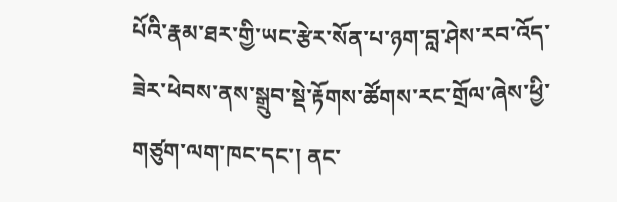པོའི་རྣམ་ཐར་གྱི་ཡང་རྩེར་སོན་པ་ཉག་བླ་ཤེས་རབ་འོད་ཟེར་ཕེབས་ནས་སྒྲུབ་སྡེ་རྟོགས་ཚོགས་རང་གྲོལ་ཞེས་ཕྱི་གཙུག་ལག་ཁང་དང་། ནང་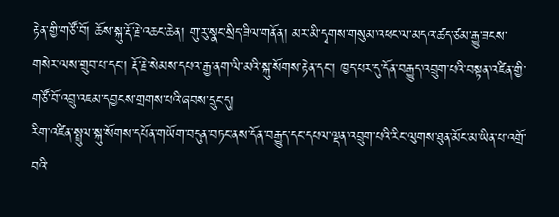རྟེན་གྱི་གཙོ་བོ། ཆོས་སྐུ་རྡོ་རྗེ་འཆང་ཆེན། གུ་རུ་སྣང་སྲིད་ཟིལ་གནོན། མར་མི་དྭགས་གསུམ་འཕང་ལ་མདའ་ཚད་ཙམ་རྒྱུ་ཟངས་གསེར་ལས་གྲུབ་པ་དང་། རྡོ་རྗེ་སེམས་དཔའ་རྒྱ་ནག་ལི་མའི་སྐུ་སོགས་རྟེན་དང་། ཁྱད་པར་དུ་དོན་བརྒྱུད་འབྲུག་པའི་བསྟན་འཛིན་གྱི་གཙོ་བོ་འབྲུ་འཇམ་དབྱངས་གྲགས་པའི་ཞབས་དྲུང་དུ།
རིག་འཛིན་སྤྲུལ་སྐུ་སོགས་དཔོན་གཡོག་བདུན་བཏང་ནས་དོན་བརྒྱུད་དང་དཔལ་ལྡན་འབྲུག་པའི་རིང་ལུགས་ཐུན་མོང་མ་ཡིན་པ་འགྲོ་བའི་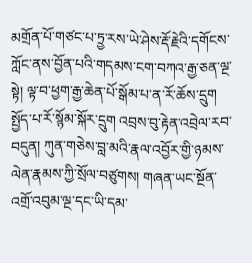མགྲོན་པོ་གཙང་པ་ཏྲྱ་རས་ཡེ་ཤེས་རྡོ་རྗེའི་དགོངས་ཀློང་ནས་བྱོན་པའི་གདམས་ངག་བཀའ་རྒྱ་ཅན་ལྔ་སྟེ། ལྟ་བ་ཕྱག་རྒྱ་ཆེན་པོ་སྒོམ་པ་ན་རོ་ཆོས་དྲུག སྤྱོད་པ་རོ་སྙོམ་སྐོར་དྲུག འབྲས་བུ་རྟེན་འབྲེལ་རབ་བདུན། ཀུན་གཅེས་བླ་མའི་རྣལ་འབྱོར་གྱི་ཉམས་ལེན་རྣམས་ཀྱི་སྲོལ་བཙུགས། གཞན་ཡང་སྔོན་འགྲོ་འབུམ་ལྔ་དང་ཡི་དམ་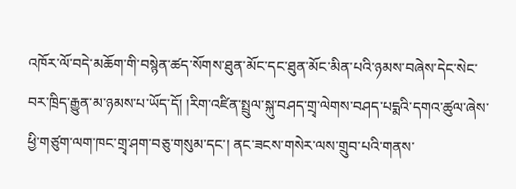འཁོར་ལོ་བདེ་མཆོག་གི་བསྙེན་ཚད་སོགས་ཐུན་མོང་དང་ཐུན་མོང་མིན་པའི་ཉམས་བཞེས་དེང་སེང་བར་ཁྲིད་རྒྱུན་མ་ཉམས་པ་ཡོད་དོ། །རིག་འཛིན་སྤྲུལ་སྐུ་བཤད་གྲྭ་ལེགས་བཤད་པདྨའི་དགའ་ཚུལ་ཞེས་ཕྱི་གཙུག་ལག་ཁང་གྲྭ་ཤག་བཅུ་གསུམ་དང་། ནང་ཟངས་གསེར་ལས་གྲུབ་པའི་གནས་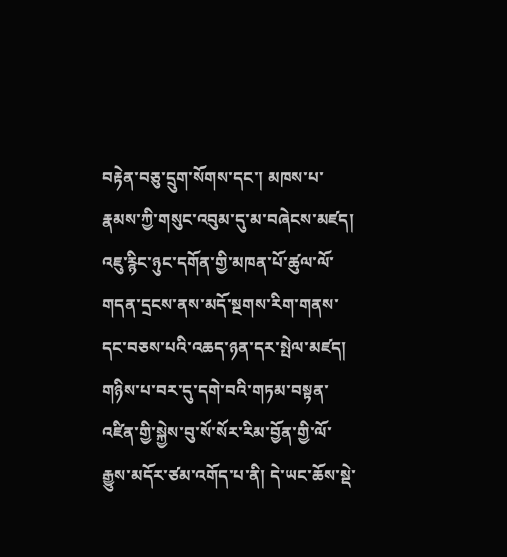བརྟེན་བཅུ་དྲུག་སོགས་དང་། མཁས་པ་རྣམས་ཀྱི་གསུང་འབུམ་དུ་མ་བཞེངས་མཛད། འཇུ་རྙིང་ཉུང་དགོན་གྱི་མཁན་པོ་ཚུལ་ལོ་གདན་དྲངས་ནས་མདོ་སྔགས་རིག་གནས་དང་བཅས་པའི་འཆད་ཉན་དར་སྤེལ་མཛད།
གཉིས་པ་བར་དུ་དགེ་བའི་གཏམ་བསྟན་འཛིན་གྱི་སྐྱེས་བུ་སོ་སོར་རིམ་བྱོན་གྱི་ལོ་རྒྱུས་མདོར་ཙམ་འགོད་པ་ནི། དེ་ཡང་ཆོས་སྡེ་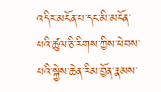འདིར་མངོན་པ་དང་མི་མངོན་པའི་ཚུལ་ཅི་རིགས་ཀྱིས་ཕེབས་པའི་སྐྱེས་ཆེན་རིམ་བྱོན་རྣམས་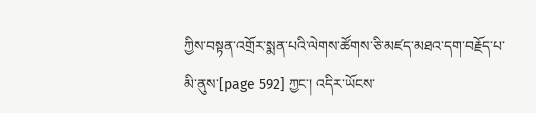ཀྱིས་བསྟན་འགྲོར་སྨན་པའི་ལེགས་ཚོགས་ཅི་མཛད་མཐའ་དག་བརྗོད་པ་མི་ནུས་[page 592] ཀྱང་། འདིར་ཡོངས་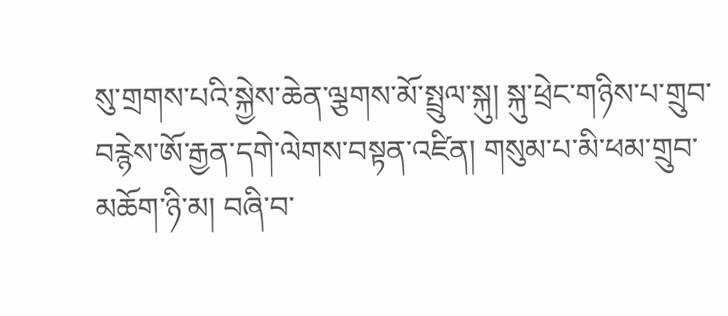སུ་གྲགས་པའི་སྐྱེས་ཆེན་ལྕགས་མོ་སྤྲུལ་སྐུ། སྐུ་ཕྲེང་གཉིས་པ་གྲུབ་བརྙེས་ཨོ་རྒྱན་དགེ་ལེགས་བསྟན་འཛིན། གསུམ་པ་མི་ཕམ་གྲུབ་མཆོག་ཉི་མ། བཞི་བ་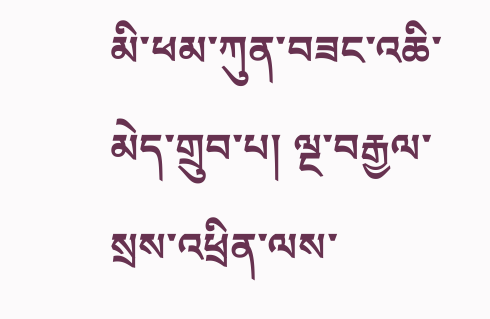མི་ཕམ་ཀུན་བཟང་འཆི་མེད་གྲུབ་པ། ལྔ་བརྒྱལ་སྲས་འཕྲིན་ལས་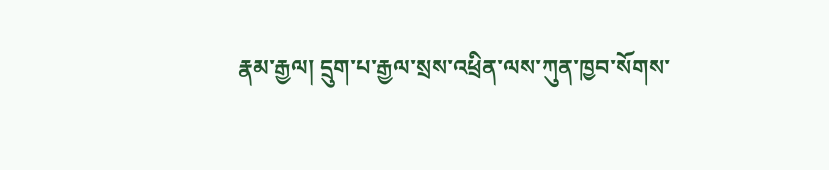རྣམ་རྒྱལ། དྲུག་པ་རྒྱལ་སྲས་འཕྲིན་ལས་ཀུན་ཁྱབ་སོགས་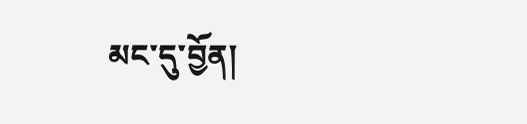མང་དུ་བྱོན།